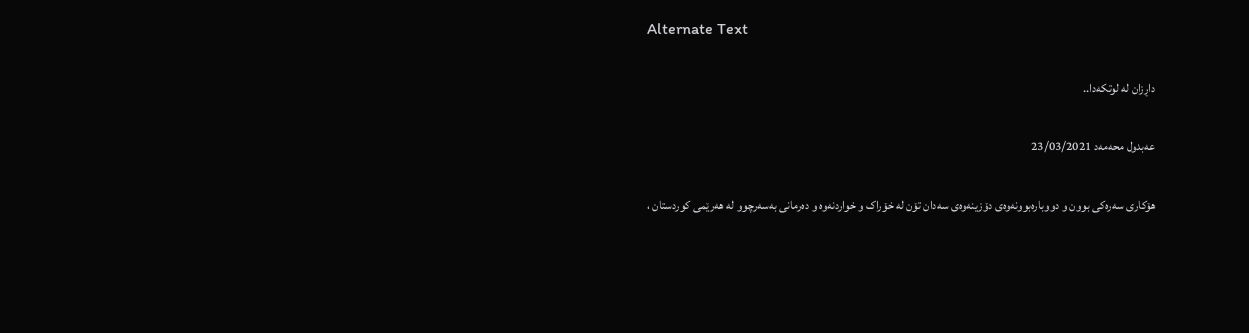Alternate Text

داڕزان لە لوتکەدا..

عەبدول محەمەد‌ 23/03/2021

هۆکاری سەرەکی بوون و دووبارەبوونەوەی دۆزینەوەی سەدان تۆن لە خۆراک و خواردنەوە و دەرمانی بەسەرچوو لە هەرێمی کوردستان ،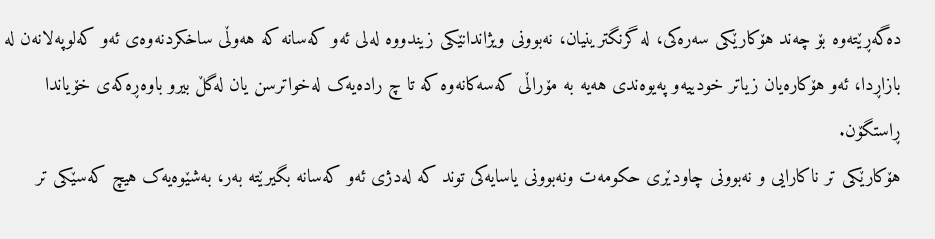دەگەڕێتەوە بۆ چەند هۆکارێکی سەرەکی، لە گرنگترینیان، نەبوونی ویژاندانێکی زیندووە لەلی ئەو کەسانە کە هەوڵی ساخکردنەوەی ئەو کەلوپەلانەن لە بازاڕدا، ئەو هۆکارەیان زیاتر خودییەو پەیوەندی هەیە بە مۆراڵی کەسەکانەوە کە تا چ رادەیەک لەخواترسن یان لەگڵ بیرو باوەڕەکەی خۆیاندا ڕاستگۆن.
هۆکارێکی تر ناکارایی و نەبوونی چاودێری حکومەت ونەبوونی یاسایەکی توند کە لەدژی ئەو کەسانە بگیرێتە بەر، بەشێوەیەک هیچ کەسێکی تر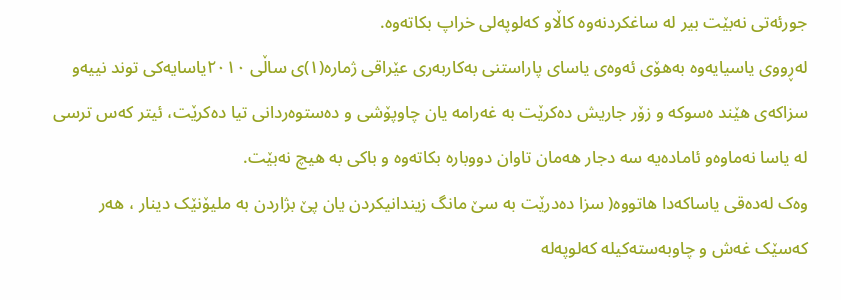جورئەتی نەبێت بیر لە ساغکردنەوە کاڵاو کەلوپەلی خراپ بکاتەوە.
لەڕووی یاسیایەوە بەهۆی ئەوەی یاسای پاراستنی بەکاربەری عێراقی ژمارە(۱)ی ساڵی ۲٠۱٠یاسایەکی توند نییەو سزاکەی هێند ەسوکە و زۆر جاریش دەكرێت بە غەرامە یان چاوپۆشی و دەستوەردانی تیا دەکرێت، ئیتر کەس ترسی لە یاسا نەماوەو ئامادەیە سە دجار هەمان تاوان دووبارە بکاتەوە و باکی بە هیچ نەبێت.
وەک لەدەقی یاساکەدا هاتووە( سزا دەدرێت بە سێ مانگ زیندانیکردن یان پێ بژاردن بە ملیۆنێک دینار ، هەر کەسێک غەش و چاوبەستەکیلە کەلوپەلە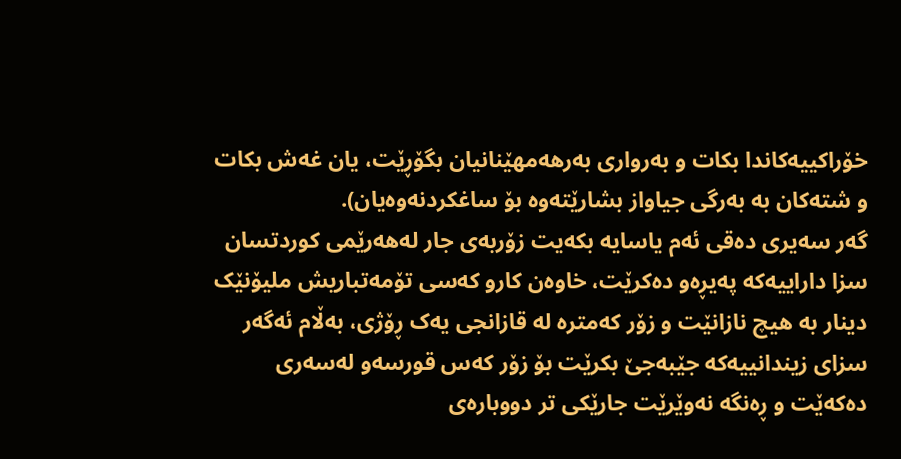خۆراکییەکاندا بکات و بەرواری بەرهەمهێنانیان بگۆڕێت، یان غەش بکات و شتەکان بە بەرگی جیاواز بشارێتەوە بۆ ساغکردنەوەیان).
گەر سەیری دەقی ئەم یاسایە بکەیت زۆربەی جار لەهەرێمی کوردتسان سزا داراییەکە پەیڕەو دەکرێت، خاوەن کارو کەسی تۆمەتباریش ملیۆنێک دینار بە هیچ نازانێت و زۆر کەمترە لە قازانجی یەک ڕۆژی، بەڵام ئەگەر سزای زیندانییەکە جێبەجێ بکرێت بۆ زۆر کەس قورسەو لەسەری دەکەێت و ڕەنگە نەوێرێت جارێکی تر دووبارەی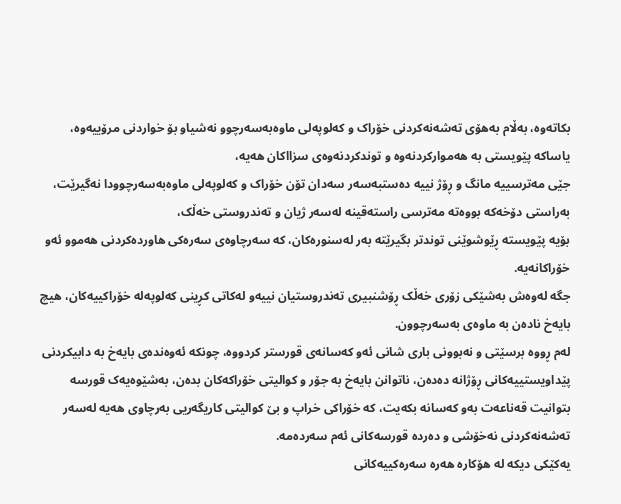بکاتەوە، بەڵام بەهۆی تەشەنەکردنی خۆراک و کەلوپەلی ماوەبەسەرچوو نەشیاو بۆ خواردنی مرۆییەوە، یاساکە پێویستی بە هەموارکردنەوە و توندکردنەوەی سزااکان هەیە،
جێی مەترسییە مانگ و ڕۆژ نییە دەستبەسەر سەدان تۆن خۆراک و کەلوپەلی ماوەبەسەرچوودا نەگیرێت، بەراستی دۆخەکە بووەتە مەترسی راستەقینە لەسەر ژیان و تەندروستی خەڵک،
بۆیە پێویستە ڕێوشوێنی توندتر بگیرێتە بەر لەسنورەکان، کە سەرچاوەی سەرەکی هاوردەکردنی هەموو ئەو خۆراکانەیە.
جگە لەوەش بەشێکی زۆری خەڵک ڕۆشنبیری تەندروستیان نییەو لەکاتی کڕینی کەلوپەلە خۆراکییەکان، هیچ بایەخ نادەن بە ماوەی بەسەرچوون.
لەم ڕووە برسێتی و نەبوونی باری شانی ئەو کەسانەی قورستر کردووە، چونکە ئەوەندەی بایەخ بە دابیکردنی پێداویستییەکانی ڕۆژانە دەدەن، ناتوانن بایەخ بە جۆر و کوالیتی خۆراکەکان بدەن، بەشێوەیەک قورسە بتوانیت قەناعەت بەو کەسانە بکەیت، کە خۆراکی خراپ و بێ کوالیتی کاریگەریی بەرچاوی هەیە لەسەر تەشەنەکردنی نەخۆشی و دەردە قورسەکانی ئەم سەردەمە.
یەکێکی دیکە لە هۆکارە هەرە سەرەکییەکانی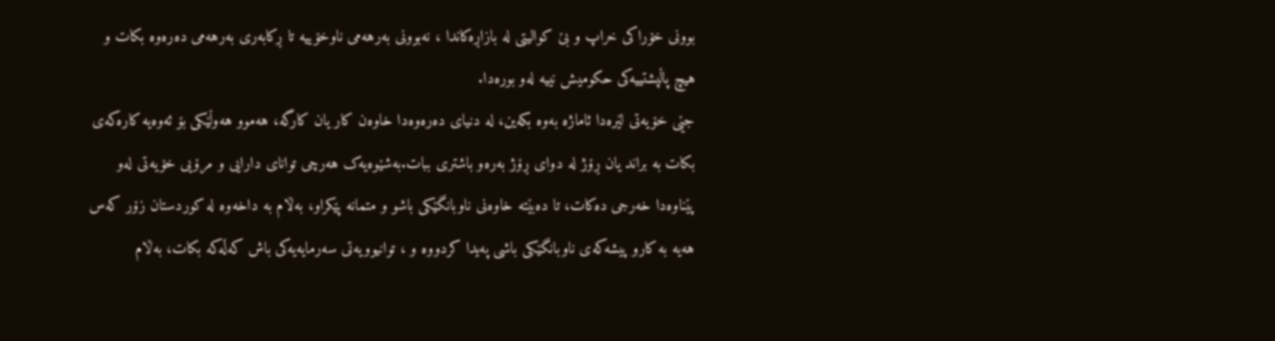بوونی خۆراکی خراپ و بێ کوالیتی لە بازاڕەکاندا ، نەبوونی بەرهەمی ناوخۆییە تا ڕکابەری بەرهەمی دەرەوە بکات و هیچ پاڵپشتییەکی حکومیش نییە لەو بورەدا.
جێی خۆیەتی لێرەدا ئاماژە بەوە بکەین، لە دنیای دەرەوەدا خاوەن کار یان کارگە، هەموو هەوڵێکی بۆ ئەوەیە کارەکەی بکات بە براند یان ڕۆژ لە دوای ڕۆژ بەرەو باشتری ببات.بەشێوەیەک هەرچی توانای دارایی و مرۆیی خۆیەتی لەو پێناوەدا خەرجی دەکات، تا دەبێتە خاوەنی ناوبانگێکی باشو و متمانە پێکراو، بەڵام بە داخەوە لە کوردستان زۆر کەس هەیە بە کارو پیشەکەی ناوبانگێکی باشی پەیدا کردووە و ، توانیوویەتی سەرمایەیەکی باش کەڵەکە بکات، بەڵام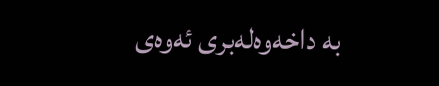بە داخەوەلەبری ئەوەی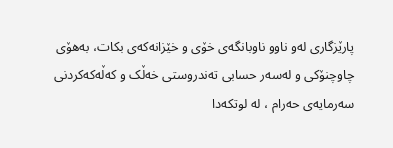پارێزگاری لەو ناوو ناوبانگەی خۆی و خێزانەکەی بکات، بەهۆی چاوچنۆکی و لەسەر حسابی تەندروستی خەڵک و کەڵەکەکردنی سەرمایەی حەرام ، لە لوتکەدا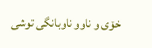خۆی و ناوو ناوبانگی توشی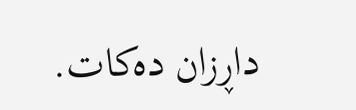داڕزان دەکات.